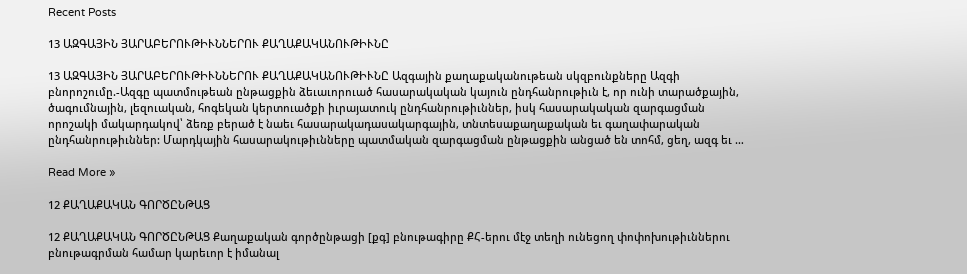Recent Posts

13 ԱԶԳԱՅԻՆ ՅԱՐԱԲԵՐՈՒԹԻՒՆՆԵՐՈՒ ՔԱՂԱՔԱԿԱՆՈՒԹԻՒՆԸ

13 ԱԶԳԱՅԻՆ ՅԱՐԱԲԵՐՈՒԹԻՒՆՆԵՐՈՒ ՔԱՂԱՔԱԿԱՆՈՒԹԻՒՆԸ Ազգային քաղաքականութեան սկզբունքները Ազգի բնորոշումը.-Ազգը պատմութեան ընթացքին ձեւաւորուած հասարակական կայուն ընդհանրութիւն է, որ ունի տարածքային, ծագումնային, լեզուական, հոգեկան կերտուածքի իւրայատուկ ընդհանրութիւններ, իսկ հասարակական զարգացման որոշակի մակարդակով՝ ձեռք բերած է նաեւ հասարակադասակարգային, տնտեսաքաղաքական եւ գաղափարական ընդհանրութիւններ: Մարդկային հասարակութիւնները պատմական զարգացման ընթացքին անցած են տոհմ, ցեղ, ազգ եւ …

Read More »

12 ՔԱՂԱՔԱԿԱՆ ԳՈՐԾԸՆԹԱՑ

12 ՔԱՂԱՔԱԿԱՆ ԳՈՐԾԸՆԹԱՑ Քաղաքական գործընթացի [քգ] բնութագիրը ՔՀ-երու մէջ տեղի ունեցող փոփոխութիւններու բնութագրման համար կարեւոր է իմանալ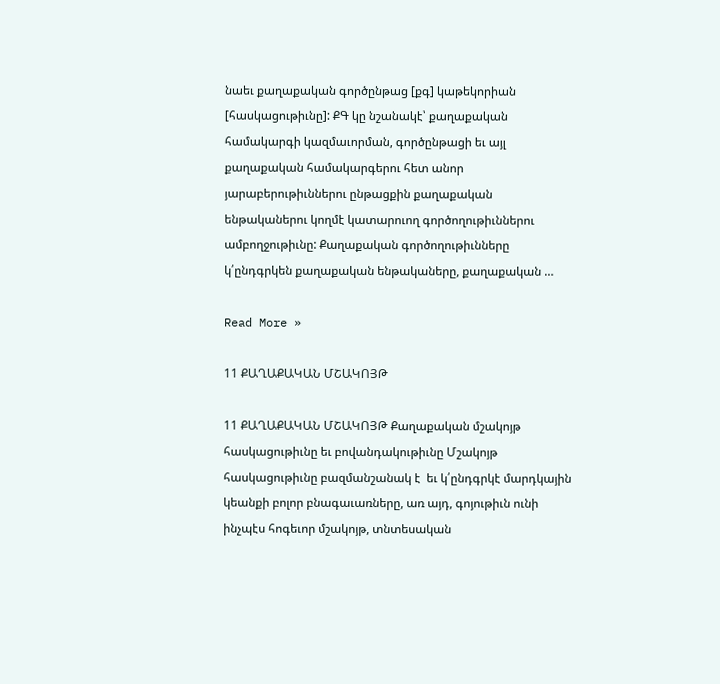նաեւ քաղաքական գործընթաց [քգ] կաթեկորիան [հասկացութիւնը]: ՔԳ կը նշանակէ՝ քաղաքական համակարգի կազմաւորման, գործընթացի եւ այլ քաղաքական համակարգերու հետ անոր յարաբերութիւններու ընթացքին քաղաքական ենթականերու կողմէ կատարուող գործողութիւններու ամբողջութիւնը: Քաղաքական գործողութիւնները կ՛ընդգրկեն քաղաքական ենթակաները, քաղաքական …

Read More »

11 ՔԱՂԱՔԱԿԱՆ ՄՇԱԿՈՅԹ

11 ՔԱՂԱՔԱԿԱՆ ՄՇԱԿՈՅԹ Քաղաքական մշակոյթ հասկացութիւնը եւ բովանդակութիւնը Մշակոյթ հասկացութիւնը բազմանշանակ է  եւ կ՛ընդգրկէ մարդկային կեանքի բոլոր բնագաւառները, առ այդ, գոյութիւն ունի ինչպէս հոգեւոր մշակոյթ, տնտեսական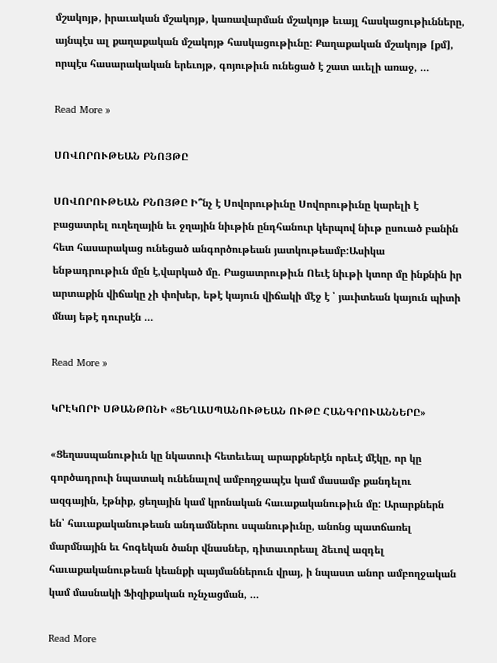մշակոյթ, իրաւական մշակոյթ, կառավարման մշակոյթ եւայլ հասկացութիւնները, այնպէս ալ քաղաքական մշակոյթ հասկացութիւնը: Քաղաքական մշակոյթ [քմ], որպէս հասարակական երեւոյթ, գոյութիւն ունեցած է շատ աւելի առաջ, …

Read More »

ՍՈՎՈՐՈՒԹԵԱՆ ԲՆՈՅԹԸ

ՍՈՎՈՐՈՒԹԵԱՆ ԲՆՈՅԹԸ Ի՞նչ է Սովորութիւնը Սովորութիւնը կարելի է բացատրել ուղեղային եւ ջղային նիւթին ընդհանուր կերպով նիւթ ըսուած բանին հետ հասարակաց ունեցած անգործութեան յատկութեամբ:Ասիկա ենթադրութիւն մըն է,վարկած մը. Բացատրութիւն Ոեւէ նիւթի կտոր մը ինքնին իր արտաքին վիճակը չի փոխեր, եթէ կայուն վիճակի մէջ է ՝ յաւիտեան կայուն պիտի մնայ եթէ դուրսէն …

Read More »

ԿՐԷԿՈՐԻ ՍԹԱՆԹՈՆԻ «ՑԵՂԱՍՊԱՆՈՒԹԵԱՆ ՈՒԹԸ ՀԱՆԳՐՈՒԱՆՆԵՐԸ»

«Ցեղասպանութիւն կը նկատուի հետեւեալ արարքներէն որեւէ մէկը, որ կը գործադրուի նպատակ ունենալով ամբողջապէս կամ մասամբ քանդելու ազգային, էթնիք, ցեղային կամ կրոնական հաւաքականութիւն մը: Արարքներն են՝ հաւաքականութեան անդամներու սպանութիւնը, անոնց պատճառել մարմնային եւ հոգեկան ծանր վնասներ, դիտաւորեալ ձեւով ազդել հաւաքականութեան կեանքի պայմաններուն վրայ, ի նպաստ անոր ամբողջական կամ մասնակի Ֆիզիքական ոչնչացման, …

Read More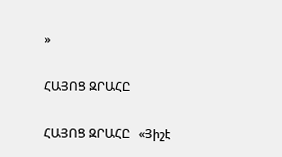»

ՀԱՅՈՑ ԶՐԱՀԸ

ՀԱՅՈՑ ԶՐԱՀԸ   «Յիշէ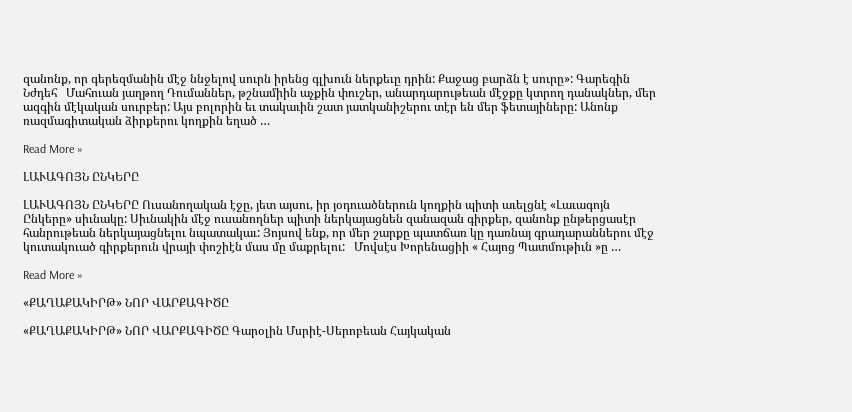զանոնք, որ գերեզմանին մէջ ննջելով սուրն իրենց գլխուն ներքեւը դրին: Քաջաց բարձն է սուրը»: Գարեգին Նժդեհ   Մահուան յաղթող Դումաններ, թշնամիին աչքին փուշեր, անարդարութեան մէջքը կտրող դանակներ, մեր ազգին մէկական սուրբեր: Այս բոլորին եւ տակաւին շատ յատկանիշերու տէր են մեր ֆետայիները: Անոնք ռազմագիտական ձիրքերու կողքին եղած …

Read More »

ԼԱՒԱԳՈՅՆ ԸՆԿԵՐԸ

ԼԱՒԱԳՈՅՆ ԸՆԿԵՐԸ Ուսանողական էջը, յետ այսու, իր յօդուածներուն կողքին պիտի աւելցնէ «Լաւագոյն Ընկերը» սիւնակը: Սիւնակին մէջ ուսանողներ պիտի ներկայացնեն զանազան գիրքեր, զանոնք ընթերցասէր հանրութեան ներկայացնելու նպատակաւ: Յոյսով ենք, որ մեր շարքը պատճառ կը դառնայ գրադարաններու մէջ կուտակուած գիրքերուն վրայի փոշիէն մաս մը մաքրելու:   Մովսէս Խորենացիի « Հայոց Պատմութիւն »ը …

Read More »

«ՔԱՂԱՔԱԿԻՐԹ» ՆՈՐ ՎԱՐՔԱԳԻԾԸ

«ՔԱՂԱՔԱԿԻՐԹ» ՆՈՐ ՎԱՐՔԱԳԻԾԸ Գարօլին Մսրիէ-Սերոբեան Հայկական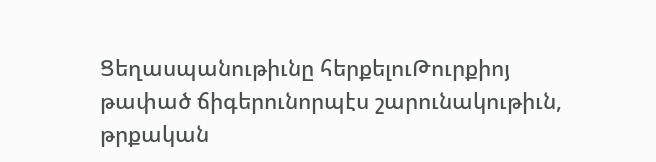Ցեղասպանութիւնը հերքելուԹուրքիոյ թափած ճիգերունորպէս շարունակութիւն, թրքական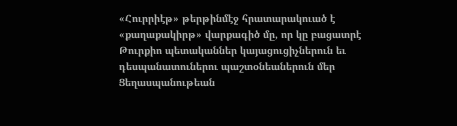«Հուրրիէթ» թերթինմէջ հրատարակուած է «քաղաքակիրթ» վարքագիծ մը, որ կը բացատրէ Թուրքիո պետականներ կայացուցիչներուն եւ դեսպանատուներու պաշտօնեաներուն մեր Ցեղասպանութեան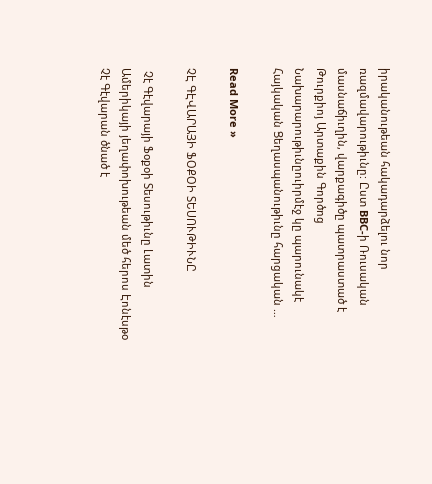իրականութեան հակադարձելու նոր ռազմավարութիւնը: Ըստ BBC-ի Ռուսական մասնաճիւղին, վարքագիծը պատրաստած է Թուրքիոյ Արտաքին Գործոց Նախարարութիւնըուիրմէջ կը պարունակէ Հայկական Ցեղասպանութիւնը հարցական …

Read More »

ՉԷ ԳԷՎԱՐԱՅԻ ՖՕՔՕԻ ՏԵՍՈՒԹԻՒՆԸ

 Չէ Գէվարայի Ֆօքօի Տեսութիւնը Լատին Ամերիկայի յեղափոխութեան մեծ հերոս Էոնէսթօ Չէ Գէվարան ծնած է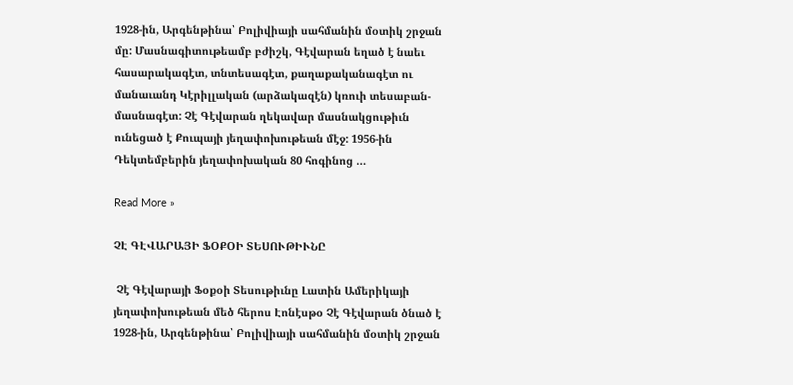1928-ին, Արգենթինա՝ Բոլիվիայի սահմանին մօտիկ շրջան մը: Մասնագիտութեամբ բժիշկ, Գէվարան եղած է նաեւ հասարակագէտ, տնտեսագէտ, քաղաքականագէտ ու մանաւանդ Կէրիլլական (արձակազէն) կռուի տեսաբան-մասնագէտ: Չէ Գէվարան ղեկավար մասնակցութիւն ունեցած է Քուպայի յեղափոխութեան մէջ: 1956-ին Դեկտեմբերին յեղափոխական 80 հոգինոց …

Read More »

ՉԷ ԳԷՎԱՐԱՅԻ ՖՕՔՕԻ ՏԵՍՈՒԹԻՒՆԸ

 Չէ Գէվարայի Ֆօքօի Տեսութիւնը Լատին Ամերիկայի յեղափոխութեան մեծ հերոս Էոնէսթօ Չէ Գէվարան ծնած է 1928-ին, Արգենթինա՝ Բոլիվիայի սահմանին մօտիկ շրջան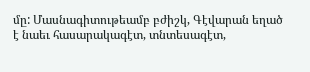մը: Մասնագիտութեամբ բժիշկ, Գէվարան եղած է նաեւ հասարակագէտ, տնտեսագէտ,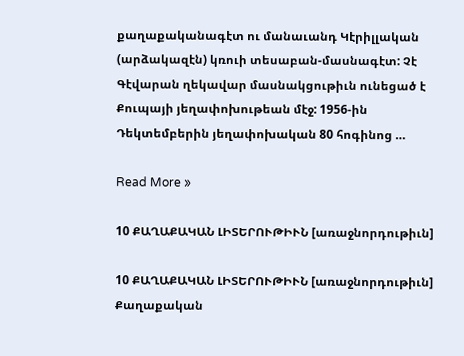քաղաքականագէտ ու մանաւանդ Կէրիլլական (արձակազէն) կռուի տեսաբան-մասնագէտ: Չէ Գէվարան ղեկավար մասնակցութիւն ունեցած է Քուպայի յեղափոխութեան մէջ: 1956-ին Դեկտեմբերին յեղափոխական 80 հոգինոց …

Read More »

10 ՔԱՂԱՔԱԿԱՆ ԼԻՏԵՐՈՒԹԻՒՆ [առաջնորդութիւն]

10 ՔԱՂԱՔԱԿԱՆ ԼԻՏԵՐՈՒԹԻՒՆ [առաջնորդութիւն] Քաղաքական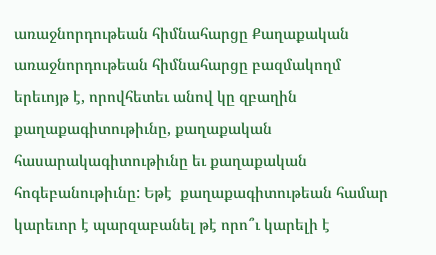առաջնորդութեան հիմնահարցը Քաղաքական առաջնորդութեան հիմնահարցը բազմակողմ երեւոյթ է, որովհետեւ անով կը զբաղին քաղաքագիտութիւնը, քաղաքական հասարակագիտութիւնը եւ քաղաքական հոգեբանութիւնը: Եթէ  քաղաքագիտութեան համար կարեւոր է պարզաբանել թէ որո՞ւ կարելի է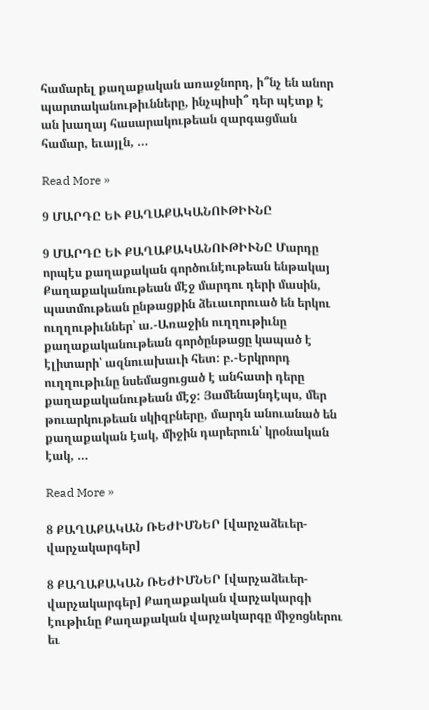համարել քաղաքական առաջնորդ, ի՞նչ են անոր պարտականութիւնները, ինչպիսի՞ դեր պէտք է ան խաղայ հասարակութեան զարգացման համար, եւայլն, …

Read More »

9 ՄԱՐԴԸ ԵՒ ՔԱՂԱՔԱԿԱՆՈՒԹԻՒՆԸ

9 ՄԱՐԴԸ ԵՒ ՔԱՂԱՔԱԿԱՆՈՒԹԻՒՆԸ Մարդը որպէս քաղաքական գործունէութեան ենթակայ Քաղաքականութեան մէջ մարդու դերի մասին, պատմութեան ընթացքին ձեւաւորուած են երկու ուղղութիւններ՝ ա.-Առաջին ուղղութիւնը քաղաքականութեան գործընթացը կապած է էլիտարի՝ ազնուախաւի հետ: բ.-Երկրորդ ուղղութիւնը նսեմացուցած է անհատի դերը քաղաքականութեան մէջ: Յամենայնդէպս, մեր թուարկութեան սկիզբները, մարդն անուանած են քաղաքական էակ, միջին դարերուն՝ կրօնական էակ, …

Read More »

8 ՔԱՂԱՔԱԿԱՆ ՌԵԺԻՄՆԵՐ [վարչաձեւեր-վարչակարգեր]

8 ՔԱՂԱՔԱԿԱՆ ՌԵԺԻՄՆԵՐ [վարչաձեւեր-վարչակարգեր] Քաղաքական վարչակարգի էութիւնը Քաղաքական վարչակարգը միջոցներու եւ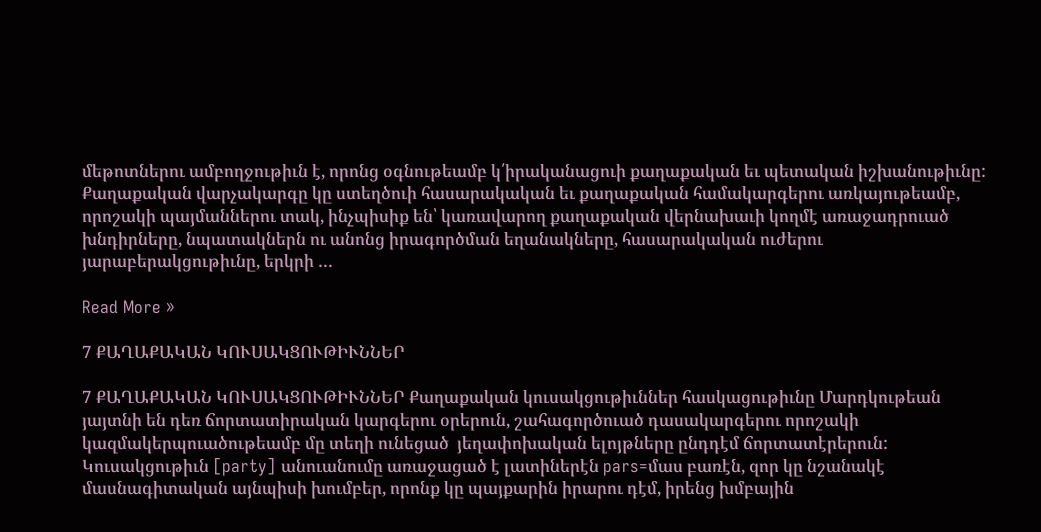մեթոտներու ամբողջութիւն է, որոնց օգնութեամբ կ՛իրականացուի քաղաքական եւ պետական իշխանութիւնը: Քաղաքական վարչակարգը կը ստեղծուի հասարակական եւ քաղաքական համակարգերու առկայութեամբ, որոշակի պայմաններու տակ, ինչպիսիք են՝ կառավարող քաղաքական վերնախաւի կողմէ առաջադրուած խնդիրները, նպատակներն ու անոնց իրագործման եղանակները, հասարակական ուժերու յարաբերակցութիւնը, երկրի …

Read More »

7 ՔԱՂԱՔԱԿԱՆ ԿՈՒՍԱԿՑՈՒԹԻՒՆՆԵՐ

7 ՔԱՂԱՔԱԿԱՆ ԿՈՒՍԱԿՑՈՒԹԻՒՆՆԵՐ Քաղաքական կուսակցութիւններ հասկացութիւնը Մարդկութեան յայտնի են դեռ ճորտատիրական կարգերու օրերուն, շահագործուած դասակարգերու որոշակի կազմակերպուածութեամբ մը տեղի ունեցած  յեղափոխական ելոյթները ընդդէմ ճորտատէրերուն: Կուսակցութիւն [party] անուանումը առաջացած է լատիներէն pars=մաս բառէն, զոր կը նշանակէ մասնագիտական այնպիսի խումբեր, որոնք կը պայքարին իրարու դէմ, իրենց խմբային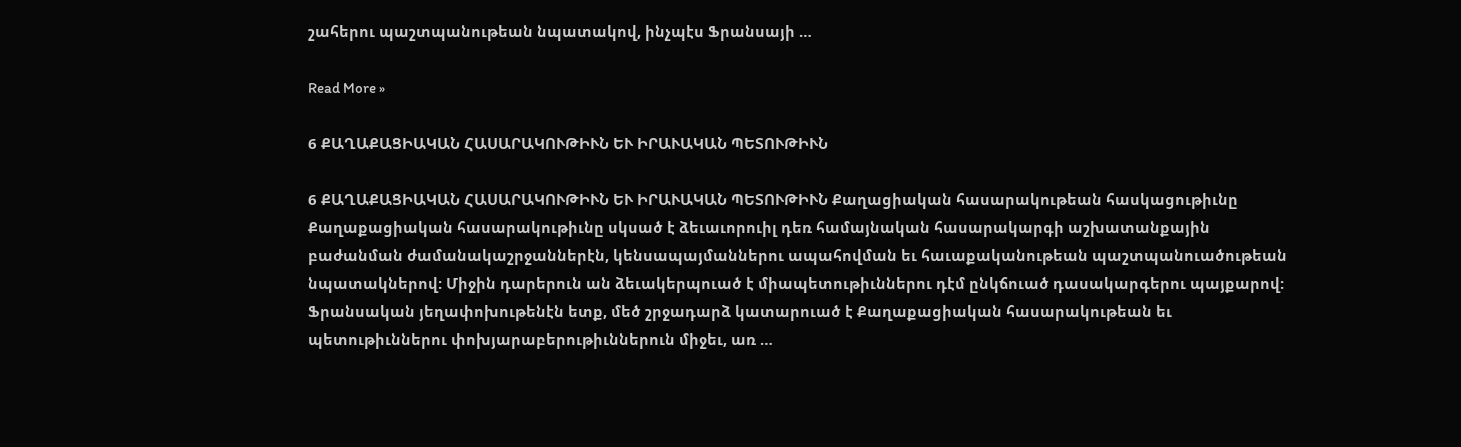շահերու պաշտպանութեան նպատակով, ինչպէս Ֆրանսայի …

Read More »

6 ՔԱՂԱՔԱՑԻԱԿԱՆ ՀԱՍԱՐԱԿՈՒԹԻՒՆ ԵՒ ԻՐԱՒԱԿԱՆ ՊԵՏՈՒԹԻՒՆ

6 ՔԱՂԱՔԱՑԻԱԿԱՆ ՀԱՍԱՐԱԿՈՒԹԻՒՆ ԵՒ ԻՐԱՒԱԿԱՆ ՊԵՏՈՒԹԻՒՆ Քաղացիական հասարակութեան հասկացութիւնը Քաղաքացիական հասարակութիւնը սկսած է ձեւաւորուիլ դեռ համայնական հասարակարգի աշխատանքային բաժանման ժամանակաշրջաններէն, կենսապայմաններու ապահովման եւ հաւաքականութեան պաշտպանուածութեան նպատակներով: Միջին դարերուն ան ձեւակերպուած է միապետութիւններու դէմ ընկճուած դասակարգերու պայքարով: Ֆրանսական յեղափոխութենէն ետք, մեծ շրջադարձ կատարուած է Քաղաքացիական հասարակութեան եւ պետութիւններու փոխյարաբերութիւններուն միջեւ, առ …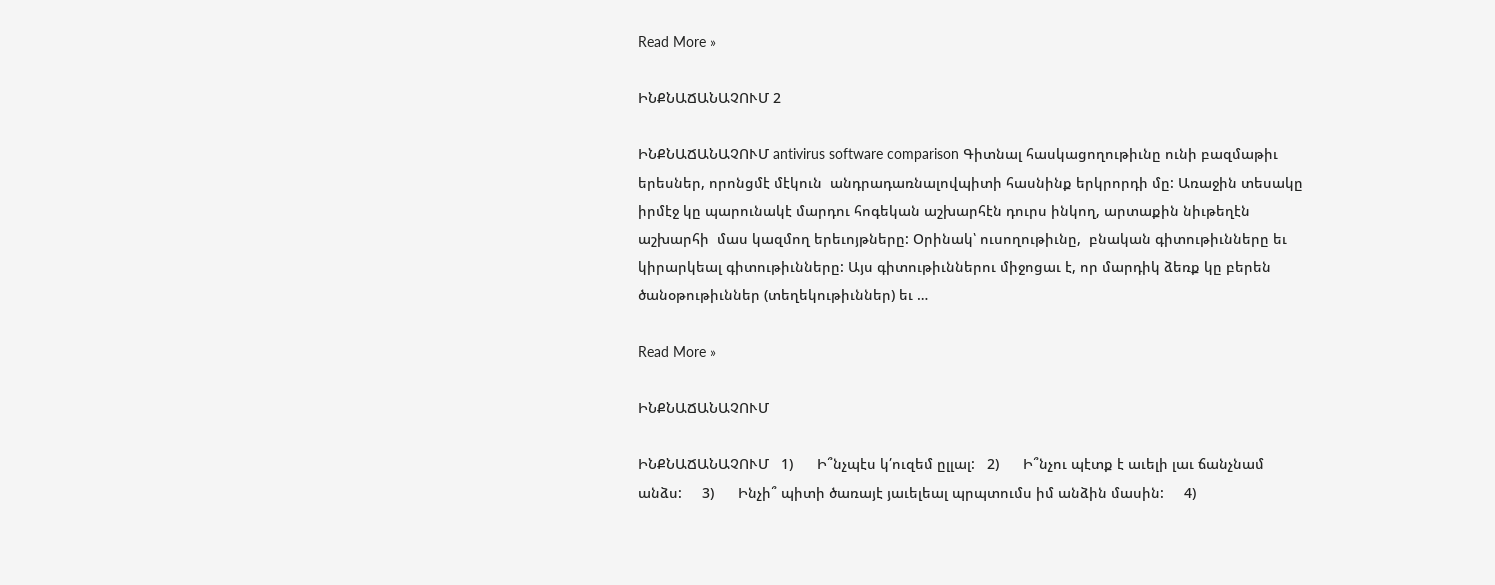Read More »

ԻՆՔՆԱՃԱՆԱՉՈՒՄ 2

ԻՆՔՆԱՃԱՆԱՉՈՒՄ antivirus software comparison Գիտնալ հասկացողութիւնը ունի բազմաթիւ երեսներ, որոնցմէ մէկուն  անդրադառնալովպիտի հասնինք երկրորդի մը: Առաջին տեսակը իրմէջ կը պարունակէ մարդու հոգեկան աշխարհէն դուրս ինկող, արտաքին նիւթեղէն աշխարհի  մաս կազմող երեւոյթները: Օրինակ՝ ուսողութիւնը,  բնական գիտութիւնները եւ կիրարկեալ գիտութիւնները: Այս գիտութիւններու միջոցաւ է, որ մարդիկ ձեռք կը բերեն  ծանօթութիւններ (տեղեկութիւններ) եւ …

Read More »

ԻՆՔՆԱՃԱՆԱՉՈՒՄ

ԻՆՔՆԱՃԱՆԱՉՈՒՄ   1)      Ի՞նչպէս կ՛ուզեմ ըլլալ:   2)      Ի՞նչու պէտք է աւելի լաւ ճանչնամ անձս:     3)      Ինչի՞ պիտի ծառայէ յաւելեալ պրպտումս իմ անձին մասին:     4)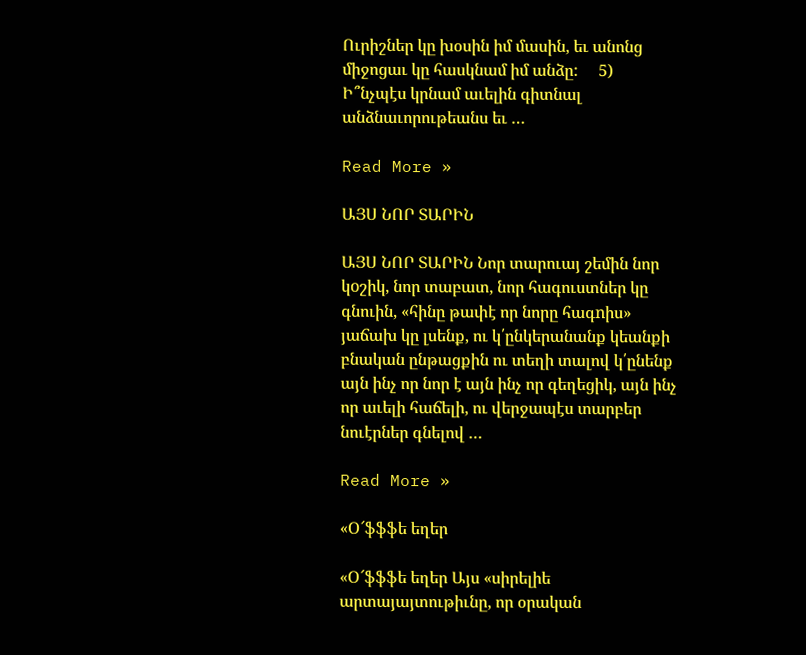Ուրիշներ կը խօսին իմ մասին, եւ անոնց միջոցաւ կը հասկնամ իմ անձը:     5)      Ի՞նչպէս կրնամ աւելին գիտնալ անձնաւորութեանս եւ …

Read More »

ԱՅՍ ՆՈՐ ՏԱՐԻՆ

ԱՅՍ ՆՈՐ ՏԱՐԻՆ Նոր տարուայ շեմին նոր կoշիկ, նոր տաբատ, նոր հագուստներ կը գնուին, «հինը թափէ որ նորը հագnիս» յաճախ կը լսենք, ու կ՛ընկերանանք կեանքի բնական ընթացքին ու տեղի տալով կ՛ընենք այն ինչ որ նոր է այն ինչ որ գեղեցիկ, այն ինչ որ աւելի հաճելի, ու վերջապէս տարբեր նուէրներ գնելով …

Read More »

«Օ՜ֆֆֆե եղեր

«Օ՜ֆֆֆե եղեր Այս «սիրելիե արտայայտութիւնը, որ օրական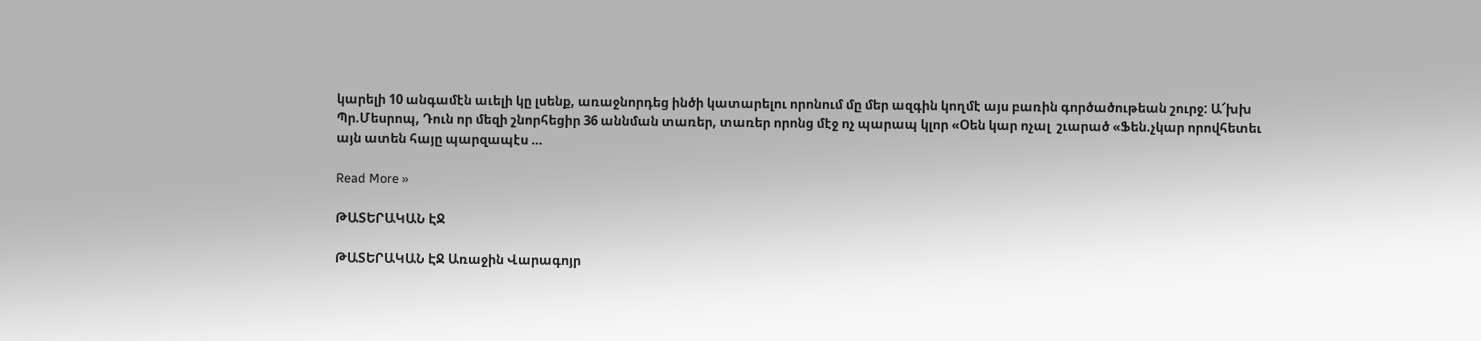կարելի 10 անգամէն աւելի կը լսենք, առաջնորդեց ինծի կատարելու որոնում մը մեր ազգին կողմէ այս բառին գործածութեան շուրջ: Ա՜խխ Պր.Մեսրոպ, Դուն որ մեզի շնորհեցիր 36 աննման տառեր, տառեր որոնց մէջ ոչ պարապ կլոր «Օեն կար ոչալ  շւարած «Ֆեն.չկար որովհետեւ այն ատեն հայը պարզապէս …

Read More »

ԹԱՏԵՐԱԿԱՆ ԷՋ

ԹԱՏԵՐԱԿԱՆ ԷՋ Առաջին Վարագոյր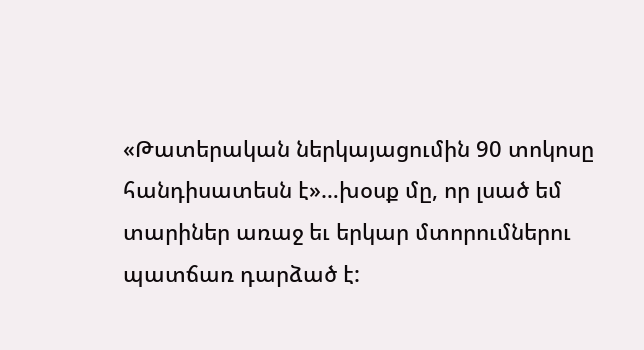«Թատերական ներկայացումին 90 տոկոսը հանդիսատեսն է»…խօսք մը, որ լսած եմ տարիներ առաջ եւ երկար մտորումներու պատճառ դարձած է: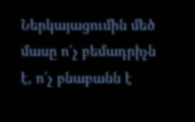Ներկայացումին մեծ մասը ո՛չ բեմադրիչն է, ո՛չ բնաբանն է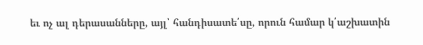եւ ոչ ալ դերասանները, այլ՝ հանդիսատե՛սը, որուն համար կ՛աշխատին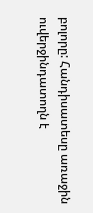բոլորը: Հանդիսատեսը առաջին ուվերջինդատողն է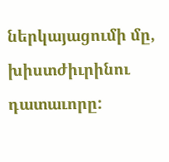ներկայացումի մը, խիստժիւրինու դատաւորը: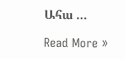Ահա …

Read More »